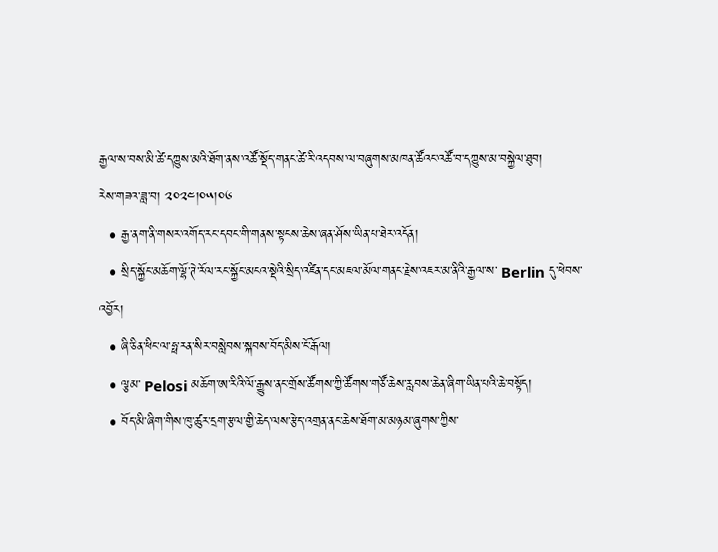རྒྱལ་ས་བས་མི་ཚེ་དཀྱུས་མའི་ཐོག་ནས་འཚོ་སྡོད་གནང་ཚེ་རི་འདབས་ལ་བཞུགས་མཁན་ཚོའང་འཚོ་བ་དཀྱུས་མ་བསྐྱེལ་ཐུབ།
རེས་གཟའ་ཟླ་བ། ༢༠༢༤།༠༥།༠༦
  • རྒྱ་ནག་ནི་གསར་འགོད་རང་དབང་གི་གནས་སྟངས་ཆེས་ཞན་ཤོས་ཡིན་པ་ཐེར་འདོན།
  • སྲིད་སྐྱོང་མཆོག་ལྷོ་ཊེ་རོལ་རང་སྐྱོང་མངའ་སྡེའི་སྲིད་འཛིན་དང་མཇལ་མོལ་གནང་རྗེས་འཇར་མ་ནིའི་རྒྱལ་ས་ Berlin དུ་ཕེབས་འབྱོར།
  • ཞི་ཅིན་ཕིང་ལ་ཧྥ་རན་སིར་བསླེབས་སྐབས་བོད་མིས་ངོ་རྒོལ།
  • ལྕམ་ Pelosi མཆོག་ཨ་རིའི་ལོ་རྒྱུས་ནང་གྲོས་ཚོགས་ཀྱི་ཚོགས་གཙོ་ཆེས་རླབས་ཆེན་ཞིག་ཡིན་པའི་ཆེ་བསྟོད།
  • བོད་མི་ཞིག་གིས་ཁུ་ཚུར་དྲག་རྩལ་གྱི་ཆེད་ལས་རྩེད་འགྲན་ནང་ཆེས་ཐོག་མ་མཉམ་ཞུགས་ཀྱིས་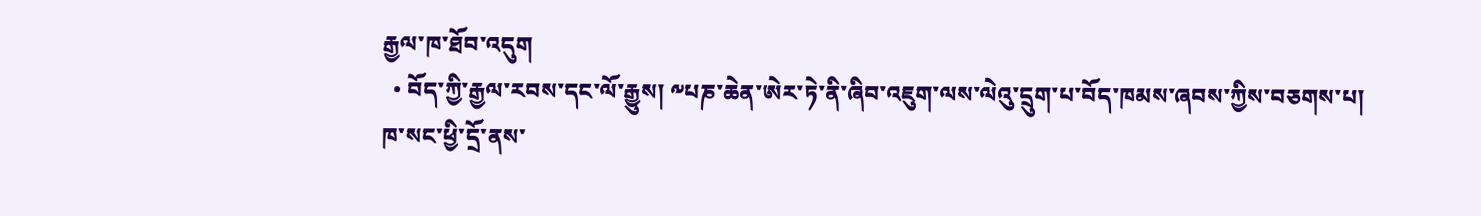རྒྱལ་ཁ་ཐོབ་འདུག
  • བོད་ཀྱི་རྒྱལ་རབས་དང་ལོ་རྒྱུས། ༸པཎ་ཆེན་ཨེར་ཏེ་ནི་ཞིབ་འཇུག་ལས་ལེའུ་དྲུག་པ་བོད་ཁམས་ཞབས་ཀྱིས་བཅགས་པ།
ཁ་སང་ཕྱི་དྲོ་ནས་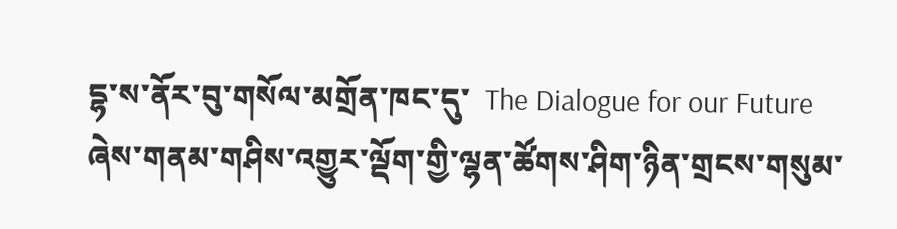དྷ་ས་ནོར་བུ་གསོལ་མགྲོན་ཁང་དུ་  The Dialogue for our Future  ཞེས་གནམ་གཤིས་འགྱུར་ལྡོག་གྱི་ལྷན་ཚོགས་ཤིག་ཉིན་གྲངས་གསུམ་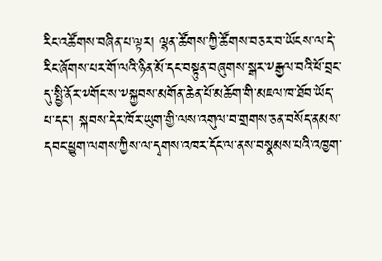རིང་འཚོགས་བཞིན་པ་ལྟར། ལྷན་ཚོགས་ཀྱི་ཚོགས་བཅར་བ་ཡོངས་ལ་དེ་རིང་ཞོགས་པར་གོ་ལའི་ཉིན་མོ་དང་བསྟུན་བཞུགས་སྒར་༸རྒྱལ་བའི་ཕོ་བྲང་དུ་སྤྱི་ནོར་༸གོང་ས་༸སྐྱབས་མགོན་ཆེན་པོ་མཆོག་གི་མཇལ་ཁ་ཐོབ་ཡོད་པ་དང་། སྐབས་དེར་ཁོར་ཡུག་གྱི་ལས་འགུལ་བ་གྲགས་ཅན་བསོད་ནམས་དབང་ཕྱུག་ལགས་ཀྱིས་ལ་དྭགས་འཁར་དོང་ལ་ནས་བསྣམས་པའི་འཁྱག་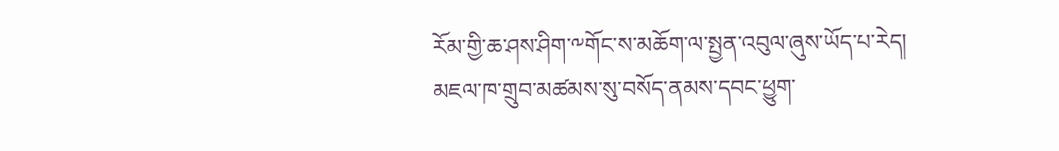རོམ་གྱི་ཆ་ཤས་ཤིག་༸གོང་ས་མཆོག་ལ་སྤྱན་འབུལ་ཞུས་ཡོད་པ་རེད།
མཇལ་ཁ་གྲུབ་མཚམས་སུ་བསོད་ནམས་དབང་ཕྱུག་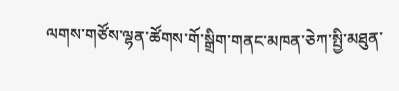ལགས་གཙོས་ལྷན་ཚོགས་གོ་སྒྲིག་གནང་མཁན་ཅེཀ་སྤྱི་མཐུན་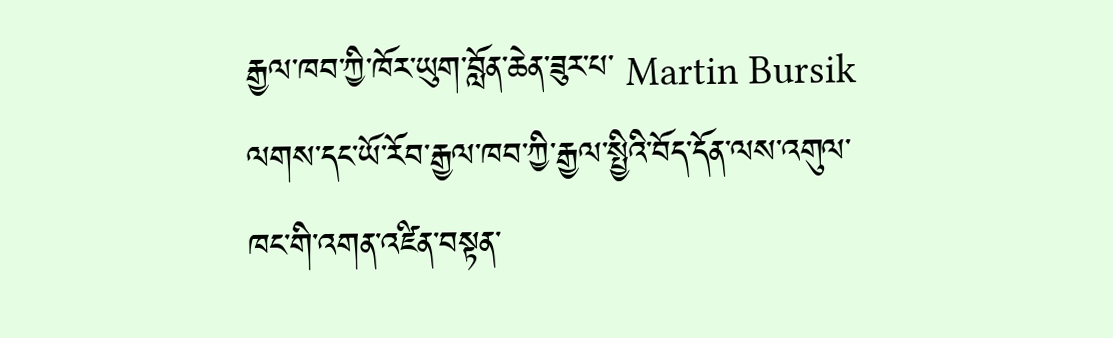རྒྱལ་ཁབ་ཀྱི་ཁོར་ཡུག་བློན་ཆེན་ཟུར་པ་ Martin Bursik ལགས་དང་ཡོ་རོབ་རྒྱལ་ཁབ་ཀྱི་རྒྱལ་སྤྱིའི་བོད་དོན་ལས་འགུལ་ཁང་གི་འགན་འཛིན་བསྟན་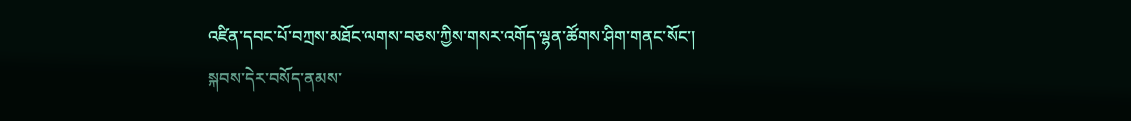འཛིན་དབང་པོ་བཀྲས་མཐོང་ལགས་བཅས་ཀྱིས་གསར་འགོད་ལྷན་ཚོགས་ཤིག་གནང་སོང་།
སྐབས་དེར་བསོད་ནམས་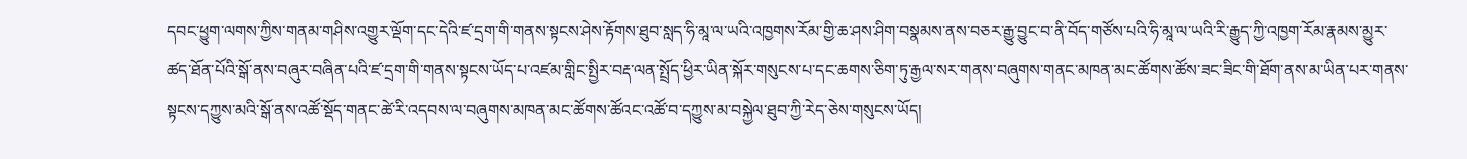དབང་ཕྱུག་ལགས་ཀྱིས་གནམ་གཤིས་འགྱུར་ལྡོག་དང་དེའི་ཛ་དྲག་གི་གནས་སྟངས་ཤེས་རྟོགས་ཐུབ་སླད་ཧི་མཱ་ལ་ཡའི་འཁྱགས་རོམ་གྱི་ཆ་ཤས་ཤིག་བསྣམས་ནས་བཅར་རྒྱུ་བྱུང་བ་ནི་བོད་གཙོས་པའི་ཧི་མཱ་ལ་ཡའི་རི་རྒྱུད་ཀྱི་འཁྱག་རོམ་རྣམས་མྱུར་ཚད་ཐོན་པོའི་སྒོ་ནས་བཞུར་བཞིན་པའི་ཛ་དྲག་གི་གནས་སྟངས་ཡོད་པ་འཛམ་གླིང་སྤྱིར་བརྡ་ལན་སྤྲོད་ཕྱིར་ཡིན་སྐོར་གསུངས་པ་དང་ཆགས་ཅིག་ཏུ་རྒྱལ་སར་གནས་བཞུགས་གནང་མཁན་མང་ཚོགས་ཚོས་ཟང་ཟིང་གི་ཐོག་ནས་མ་ཡིན་པར་གནས་སྟངས་དཀྱུས་མའི་སྒོ་ནས་འཚོ་སྡོད་གནང་ཚེ་རི་འདབས་ལ་བཞུགས་མཁན་མང་ཚོགས་ཚོའང་འཚོ་བ་དཀྱུས་མ་བསྐྱེལ་ཐུབ་ཀྱི་རེད་ཅེས་གསུངས་ཡོད།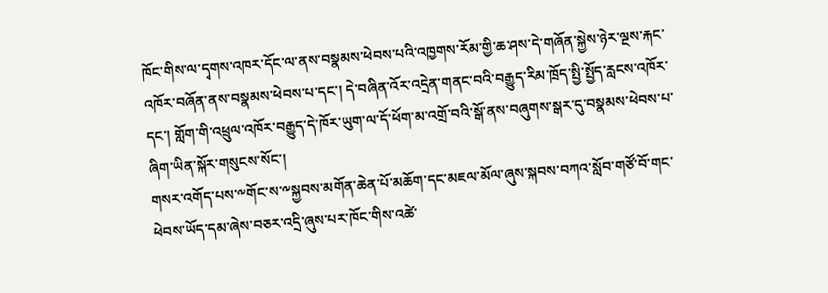ཁོང་གིས་ལ་དྭགས་འཁར་དོང་ལ་ནས་བསྣམས་ཕེབས་པའི་འཁྱགས་རོམ་གྱི་ཆ་ཤས་དེ་གཞོན་སྐྱེས་ཉེར་ལྔས་རྐང་འཁོར་བཞོན་ནས་བསྣམས་ཕེབས་པ་དང་། དེ་བཞིན་འོར་འདྲེན་གནང་བའི་བརྒྱུད་རིམ་ཁྲོད་སྤྱི་སྤྱོད་རླངས་འཁོར་དང་། གློག་གི་འཕྲུལ་འཁོར་བརྒྱུད་དེ་ཁོར་ཡུག་ལ་དོ་ཕོག་མ་འགྲོ་བའི་སྒོ་ནས་བཞུགས་སྒར་དུ་བསྣམས་ཕེབས་པ་ཞིག་ཡིན་སྐོར་གསུངས་སོང་།
གསར་འགོད་པས་༸གོང་ས་༸སྐྱབས་མགོན་ཆེན་པོ་མཆོག་དང་མཇལ་མོལ་ཞུས་སྐབས་བཀའ་སློབ་གཙོ་བོ་གང་ཕེབས་ཡོད་དམ་ཞེས་བཅར་འདྲི་ཞུས་པར་ཁོང་གིས་འཚེ་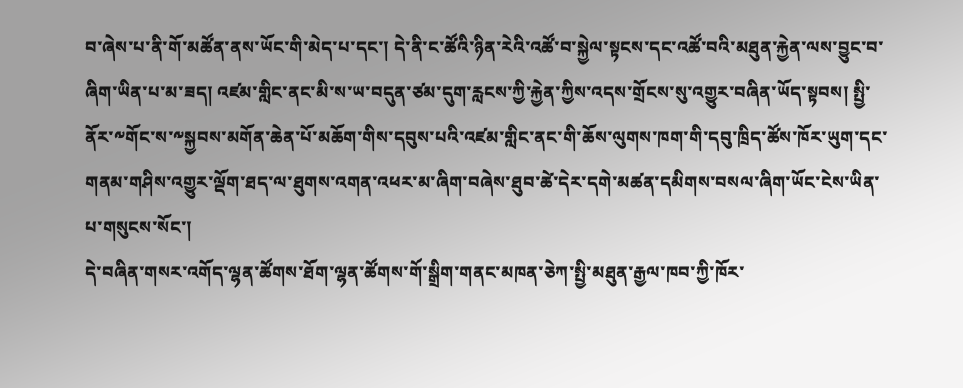བ་ཞེས་པ་ནི་གོ་མཚོན་ནས་ཡོང་གི་མེད་པ་དང་། དེ་ནི་ང་ཚོའི་ཉིན་རེའི་འཚོ་བ་སྐྱེལ་སྟངས་དང་འཚོ་བའི་མཐུན་རྐྱེན་ལས་བྱུང་བ་ཞིག་ཡིན་པ་མ་ཟད། འཛམ་གླིང་ནང་མི་ས་ཡ་བདུན་ཙམ་དུག་རླངས་ཀྱི་རྐྱེན་ཀྱིས་འདས་གྲོངས་སུ་འགྱུར་བཞིན་ཡོད་སྟབས། སྤྱི་ནོར་༸གོང་ས་༸སྐྱབས་མགོན་ཆེན་པོ་མཆོག་གིས་དབུས་པའི་འཛམ་གླིང་ནང་གི་ཆོས་ལུགས་ཁག་གི་དབུ་ཁྲིད་ཚོས་ཁོར་ཡུག་དང་གནམ་གཤིས་འགྱུར་ལྡོག་ཐད་ལ་ཐུགས་འགན་འཕར་མ་ཞིག་བཞེས་ཐུབ་ཚེ་དེར་དགེ་མཚན་དམིགས་བསལ་ཞིག་ཡོང་ངེས་ཡིན་པ་གསུངས་སོང་།
དེ་བཞིན་གསར་འགོད་ལྷན་ཚོགས་ཐོག་ལྷན་ཚོགས་གོ་སྒྲིག་གནང་མཁན་ཅེཀ་སྤྱི་མཐུན་རྒྱལ་ཁབ་ཀྱི་ཁོར་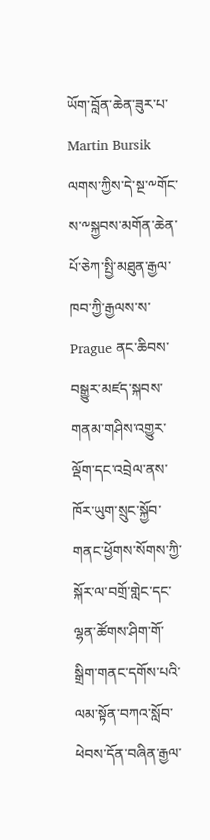ཡོག་བློན་ཆེན་ཟུར་པ་ Martin Bursik ལགས་ཀྱིས་དེ་སྔ་༸གོང་ས་༸སྐྱབས་མགོན་ཆེན་པོ་ཅེཀ་སྤྱི་མཐུན་རྒྱལ་ཁབ་ཀྱི་རྒྱལས་ས་ Prague ནང་ཆིབས་བསྒྱུར་མཛད་སྐབས་གནམ་གཤིས་འགྱུར་ལྡོག་དང་འབྲེལ་ནས་ཁོར་ཡུག་སྲུང་སྐྱོབ་གནང་ཕྱོགས་སོགས་ཀྱི་སྐོར་ལ་བགྲོ་གླེང་དང་ལྷན་ཚོགས་ཤིག་གོ་སྒྲིག་གནང་དགོས་པའི་ལམ་སྟོན་བཀའ་སློབ་ཕེབས་དོན་བཞིན་རྒྱལ་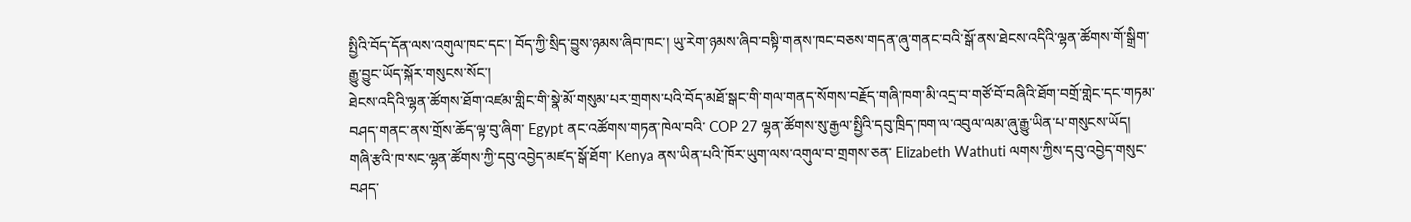སྤྱིའི་བོད་དོན་ལས་འགུལ་ཁང་དང་། བོད་ཀྱི་སྲིད་བྱུས་ཉམས་ཞིབ་ཁང་། ཡུ་རེག་ཉམས་ཞིབ་བསྟི་གནས་ཁང་བཅས་གདན་ཞུ་གནང་བའི་སྒོ་ནས་ཐེངས་འདིའི་ལྷན་ཚོགས་གོ་སྒྲིག་རྒྱུ་བྱུང་ཡོད་སྐོར་གསུངས་སོང་།
ཐེངས་འདིའི་ལྷན་ཚོགས་ཐོག་འཛམ་གླིང་གི་སྣེ་མོ་གསུམ་པར་གྲགས་པའི་བོད་མཐོ་སྒང་གི་གལ་གནད་སོགས་བརྗོད་གཞི་ཁག་མི་འདྲ་བ་གཙོ་བོ་བཞིའི་ཐོག་བགྲོ་གླེང་དང་གཏམ་བཤད་གནང་ནས་གྲོས་ཆོད་ལྟ་བུ་ཞིག་ Egypt ནང་འཚོགས་གཏན་ཁེལ་བའི་ COP 27 ལྷན་ཚོགས་སུ་རྒྱལ་སྤྱིའི་དབུ་ཁྲིད་ཁག་ལ་འབུལ་ལམ་ཞུ་རྒྱུ་ཡིན་པ་གསུངས་ཡོད།
གཞི་རྩའི་ཁ་སང་ལྷན་ཚོགས་ཀྱི་དབུ་འབྱེད་མཛད་སྒོ་ཐོག་ Kenya ནས་ཡིན་པའི་ཁོར་ཡུག་ལས་འགུལ་བ་གྲགས་ཅན་ Elizabeth Wathuti ལགས་ཀྱིས་དབུ་འབྱེད་གསུང་བཤད་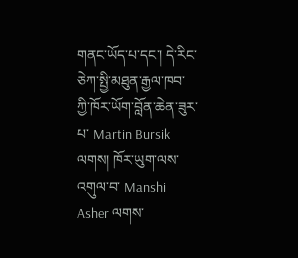གནང་ཡོད་པ་དང་། དེ་རིང་ཅེཀ་སྤྱི་མཐུན་རྒྱལ་ཁབ་ཀྱི་ཁོར་ཡོག་བློན་ཆེན་ཟུར་པ་ Martin Bursik ལགས། ཁོར་ཡུག་ལས་འགུལ་བ་ Manshi Asher ལགས་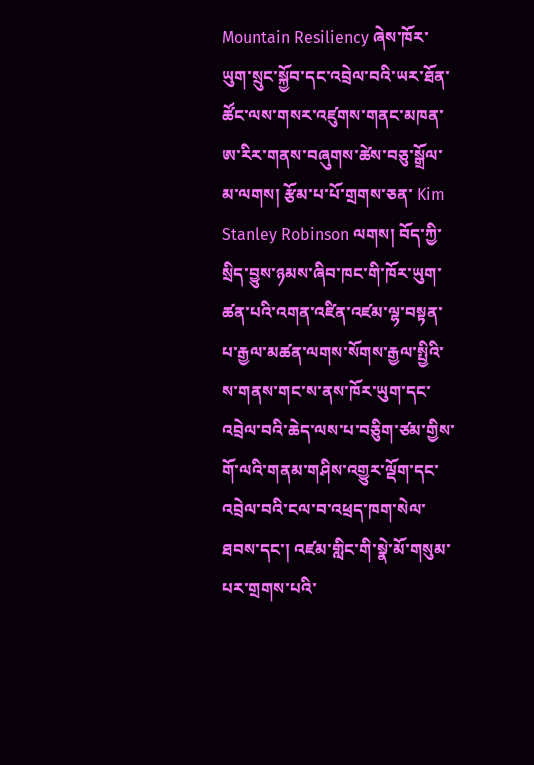Mountain Resiliency ཞེས་ཁོར་ཡུག་སྲུང་སྐྱོབ་དང་འབྲེལ་བའི་ཡར་ཐོན་ཚོང་ལས་གསར་འཛུགས་གནང་མཁན་ཨ་རིར་གནས་བཞུགས་ཚེས་བཅུ་སྒྲོལ་མ་ལགས། རྩོམ་པ་པོ་གྲགས་ཅན་ Kim Stanley Robinson ལགས། བོད་ཀྱི་སྲིད་བྱུས་ཉམས་ཞིབ་ཁང་གི་ཁོར་ཡུག་ཚན་པའི་འགན་འཛིན་འཛམ་ལྷ་བསྟན་པ་རྒྱལ་མཚན་ལགས་སོགས་རྒྱལ་སྤྱིའི་ས་གནས་གང་ས་ནས་ཁོར་ཡུག་དང་འབྲེལ་བའི་ཆེད་ལས་པ་བཅིུག་ཙམ་གྱིས་གོ་ལའི་གནམ་གཤིས་འགྱུར་ལྡོག་དང་འབྲེལ་བའི་ངལ་བ་འཕྲད་ཁག་སེལ་ཐབས་དང་། འཛམ་གླིང་གི་སྣེ་མོ་གསུམ་པར་གྲགས་པའི་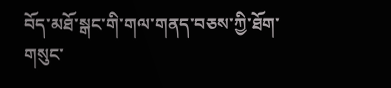བོད་མཐོ་སྒང་གི་གལ་གནད་བཅས་ཀྱི་ཐོག་གསུང་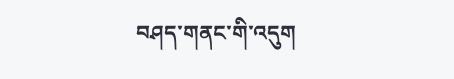བཤད་གནང་གི་འདུག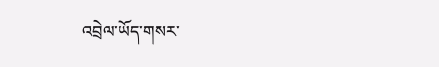འབྲེལ་ཡོད་གསར་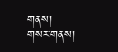གནས།
གསར་གནས།